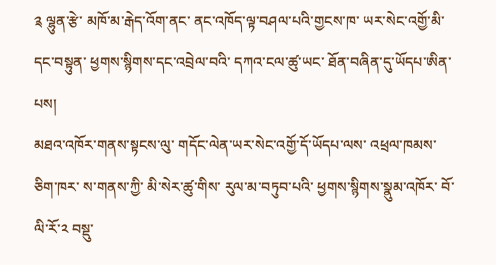༉ ལྷུན་རྩེ་ མཁོ་མ་རྒེད་འོག་ནང་ ནང་འཁོད་ལྟ་བཤལ་པའི་གྱངས་ཁ་ ཡར་སེང་འགྱོ་མི་དང་བསྟུན་ ཕྱགས་སྙིགས་དང་འབྲེལ་བའི་ དཀའ་ངལ་ཚུ་ཡང་ ཐོན་བཞིན་དུ་ཡོདཔ་ཨིན་པས།
མཐའ་འཁོར་གནས་སྟངས་ལུ་ གདོང་ལེན་ཡར་སེང་འགྱོ་དོ་ཡོདཔ་ལས་ འཕྲལ་ཁམས་ཅིག་ཁར་ ས་གནས་ཀྱི་ མི་སེར་ཚུ་གིས་ རུལ་མ་བཏུབ་པའི་ ཕྱགས་སྙིགས་སྣུམ་འཁོར་ བོ་ལི་རོ་༢ བསྡུ་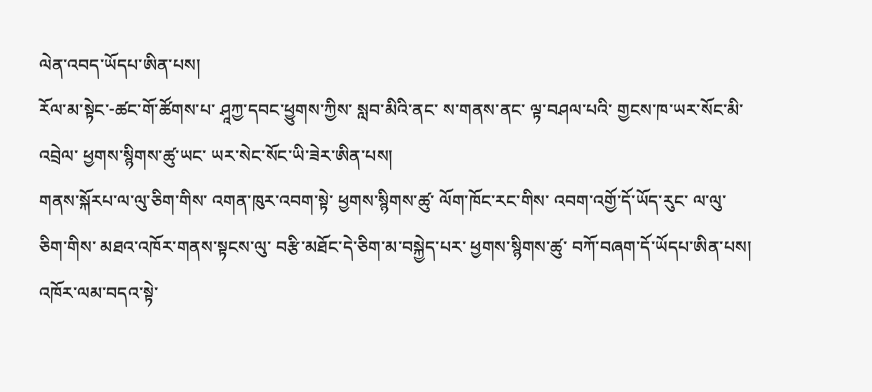ལེན་འབད་ཡོདཔ་ཨིན་པས།
རོལ་མ་སྟེང་-ཚང་གོ་ཚོགས་པ་ ཤཱཀྱ་དབང་ཕྱུགས་ཀྱིས་ སླབ་མིའི་ནང་ ས་གནས་ནང་ ལྟ་བཤལ་པའི་ གྱངས་ཁ་ཡར་སོང་མི་འབྲེལ་ ཕྱགས་སྙིགས་ཚུ་ཡང་ ཡར་སེང་སོང་ཡི་ཟེར་ཨིན་པས།
གནས་སྐོརཔ་ལ་ལུ་ཅིག་གིས་ འགན་ཁུར་འབག་སྟེ་ ཕྱགས་སྙིགས་ཚུ་ ལོག་ཁོང་རང་གིས་ འབག་འགྱོ་དོ་ཡོད་རུང་ ལ་ལུ་ཅིག་གིས་ མཐའ་འཁོར་གནས་སྟངས་ལུ་ བརྩི་མཐོང་དེ་ཅིག་མ་བསྐྱེད་པར་ ཕྱགས་སྙིགས་ཚུ་ བཀོ་བཞག་དོ་ཡོདཔ་ཨིན་པས།
འཁོར་ལམ་བདའ་སྟེ་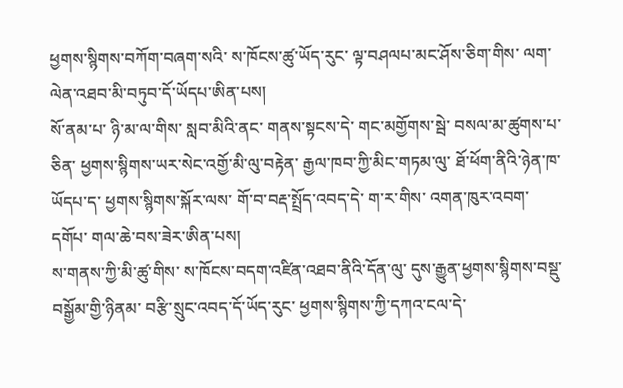ཕྱགས་སྙིགས་བཀོག་བཞག་སའི་ ས་ཁོངས་ཚུ་ཡོད་རུང་ ལྟ་བཤལཔ་མང་ཤོས་ཅིག་གིས་ ལག་ལེན་འཐབ་མི་བཏུབ་དོ་ཡོདཔ་ཨིན་པས།
སོ་ནམ་པ་ ཉི་མ་ལ་གིས་ སླབ་མིའི་ནང་ གནས་སྟངས་དེ་ གང་མགྱོགས་སྦེ་ བསལ་མ་ཚུགས་པ་ཅིན་ ཕྱགས་སྙིགས་ཡར་སེང་འགྱོ་མི་ལུ་བརྟེན་ རྒྱལ་ཁབ་ཀྱི་མིང་གཏམ་ལུ་ ཐོ་ཕོག་ནིའི་ཉེན་ཁ་ཡོདཔ་ད་ ཕྱགས་སྙིགས་སྐོར་ལས་ གོ་བ་བརྡ་སྤྲོད་འབད་དེ་ ག་ར་གིས་ འགན་ཁུར་འབག་དགོཔ་ གལ་ཆེ་བས་ཟེར་ཨིན་པས།
ས་གནས་ཀྱི་མི་ཚུ་གིས་ ས་ཁོངས་བདག་འཛིན་འཐབ་ནིའི་དོན་ལུ་ དུས་རྒྱུན་ཕྱགས་སྙིགས་བསྡུ་བསྒྱོམ་གྱི་ཉིནམ་ བརྩི་སྲུང་འབད་དོ་ཡོད་རུང་ ཕྱགས་སྙིགས་ཀྱི་དཀའ་ངལ་དེ་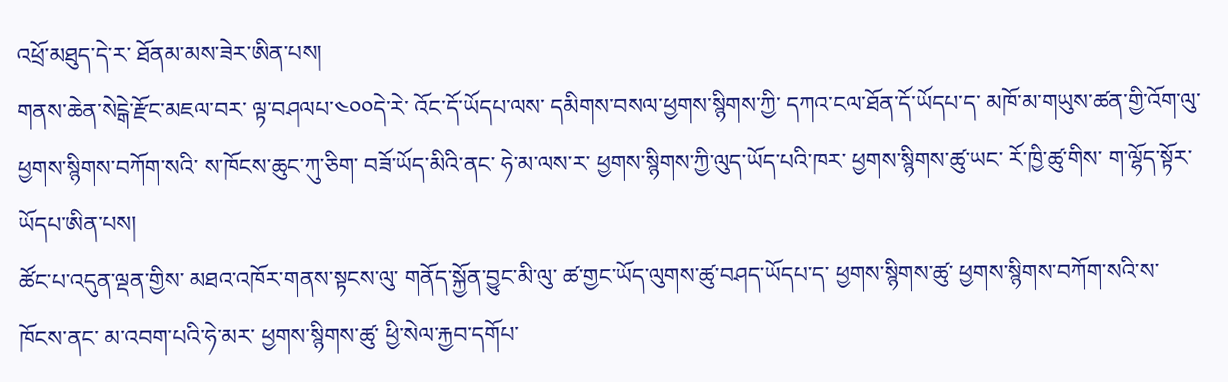འཕྲོ་མཐུད་དེ་ར་ ཐོནམ་མས་ཟེར་ཨིན་པས།
གནས་ཆེན་སེངྒེ་རྫོང་མཇལ་བར་ ལྟ་བཤལཔ་༤༠༠དེ་རེ་ འོང་དོ་ཡོདཔ་ལས་ དམིགས་བསལ་ཕྱགས་སྙིགས་ཀྱི་ དཀའ་ངལ་ཐོན་དོ་ཡོདཔ་ད་ མཁོ་མ་གཡུས་ཚན་གྱི་འོག་ལུ་ ཕྱགས་སྙིགས་བཀོག་སའི་ ས་ཁོངས་ཆུང་ཀུ་ཅིག་ བཟོ་ཡོད་མིའི་ནང་ ཧེ་མ་ལས་ར་ ཕྱགས་སྙིགས་ཀྱི་ལུད་ཡོད་པའི་ཁར་ ཕྱགས་སྙིགས་ཚུ་ཡང་ རོ་ཁྱི་ཚུ་གིས་ ག་ལྷོད་སྟོར་ཡོདཔ་ཨིན་པས།
ཚོང་པ་འདུན་ལྡན་གྱིས་ མཐའ་འཁོར་གནས་སྟངས་ལུ་ གནོད་སྐྱོན་བྱུང་མི་ལུ་ ཚ་གྱང་ཡོད་ལུགས་ཚུ་བཤད་ཡོདཔ་ད་ ཕྱགས་སྙིགས་ཚུ་ ཕྱགས་སྙིགས་བཀོག་སའི་ས་ཁོངས་ནང་ མ་འབག་པའི་ཧེ་མར་ ཕྱགས་སྙིགས་ཚུ་ ཕྱི་སེལ་རྐྱབ་དགོཔ་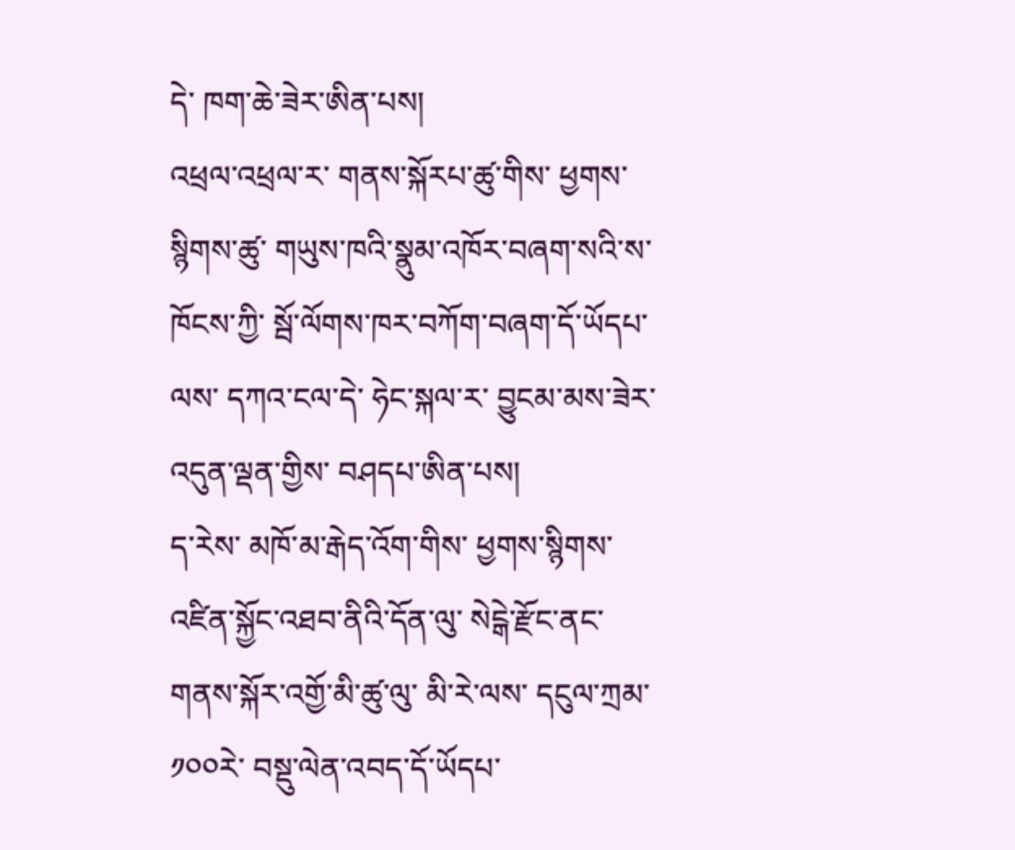དེ་ ཁག་ཆེ་ཟེར་ཨིན་པས།
འཕྲལ་འཕྲལ་ར་ གནས་སྐོརཔ་ཚུ་གིས་ ཕྱགས་སྙིགས་ཚུ་ གཡུས་ཁའི་སྣུམ་འཁོར་བཞག་སའི་ས་ཁོངས་ཀྱི་ སྦོ་ལོགས་ཁར་བཀོག་བཞག་དོ་ཡོདཔ་ལས་ དཀའ་ངལ་དེ་ ཧེང་སྐལ་ར་ བྱུངམ་མས་ཟེར་ འདུན་ལྡན་གྱིས་ བཤདཔ་ཨིན་པས།
ད་རེས་ མཁོ་མ་རྒེད་འོག་གིས་ ཕྱགས་སྙིགས་འཛིན་སྐྱོང་འཐབ་ནིའི་དོན་ལུ་ སེངྒེ་རྫོང་ནང་ གནས་སྐོར་འགྱོ་མི་ཚུ་ལུ་ མི་རེ་ལས་ དངུལ་ཀྲམ་༡༠༠རེ་ བསྡུ་ལེན་འབད་དོ་ཡོདཔ་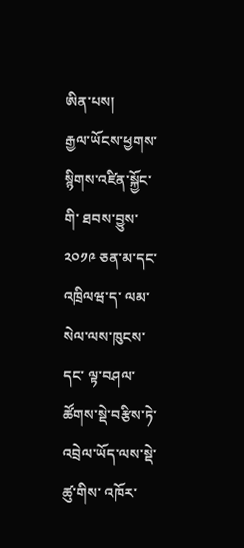ཨིན་པས།
རྒྱལ་ཡོངས་ཕྱགས་སྙིགས་འཛིན་སྐྱོང་གི་ ཐབས་བྱུས་༢༠༡༩ ཅན་མ་དང་འཁྲིལཝ་ད་ ལམ་སེལ་ལས་ཁུངས་དང་ ལྟ་བཤལ་ཚོགས་སྡེ་བརྩིས་ཏེ་ འབྲེལ་ཡོད་ལས་སྡེ་ཚུ་གིས་ འཁོར་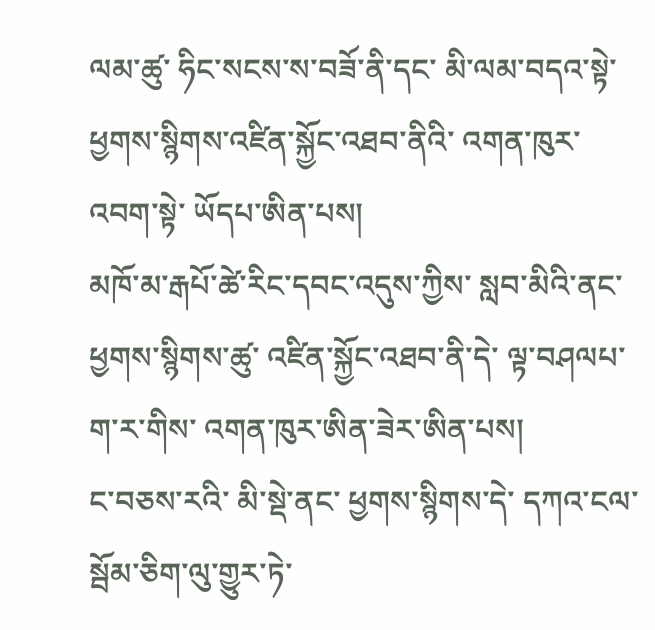ལམ་ཚུ་ ཧིང་སངས་ས་བཟོ་ནི་དང་ མི་ལམ་བདའ་སྟེ་ ཕྱགས་སྙིགས་འཛིན་སྐྱོང་འཐབ་ནིའི་ འགན་ཁུར་འབག་སྟེ་ ཡོདཔ་ཨིན་པས།
མཁོ་མ་རྒཔོ་ཚེ་རིང་དབང་འདུས་ཀྱིས་ སླབ་མིའི་ནང་ ཕྱགས་སྙིགས་ཚུ་ འཛིན་སྐྱོང་འཐབ་ནི་དེ་ ལྟ་བཤལཔ་ག་ར་གིས་ འགན་ཁུར་ཨིན་ཟེར་ཨིན་པས།
ང་བཅས་རའི་ མི་སྡེ་ནང་ ཕྱགས་སྙིགས་དེ་ དཀའ་ངལ་སྦོམ་ཅིག་ལུ་གྱུར་ཏེ་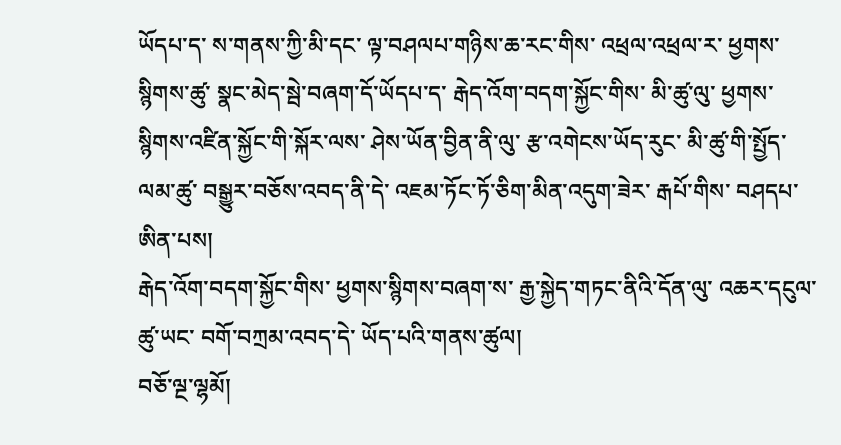ཡོདཔ་ད་ ས་གནས་ཀྱི་མི་དང་ ལྟ་བཤལཔ་གཉིས་ཆ་རང་གིས་ འཕྲལ་འཕྲལ་ར་ ཕྱགས་སྙིགས་ཚུ་ སྣང་མེད་སྦེ་བཞག་དོ་ཡོདཔ་ད་ རྒེད་འོག་བདག་སྐྱོང་གིས་ མི་ཚུ་ལུ་ ཕྱགས་སྙིགས་འཛིན་སྐྱོང་གི་སྐོར་ལས་ ཤེས་ཡོན་བྱིན་ནི་ལུ་ རྩ་འགེངས་ཡོད་རུང་ མི་ཚུ་གི་སྤྱོད་ལམ་ཚུ་ བསྒྱུར་བཅོས་འབད་ནི་དེ་ འཇམ་ཏོང་ཏོ་ཅིག་མིན་འདུག་ཟེར་ རྒཔོ་གིས་ བཤདཔ་ཨིན་པས།
རྒེད་འོག་བདག་སྐྱོང་གིས་ ཕྱགས་སྙིགས་བཞག་ས་ རྒྱ་སྐྱེད་གཏང་ནིའི་དོན་ལུ་ འཆར་དངུལ་ཚུ་ཡང་ བགོ་བཀྲམ་འབད་དེ་ ཡོད་པའི་གནས་ཚུལ།
བཅོ་ལྔ་ལྷམོ།